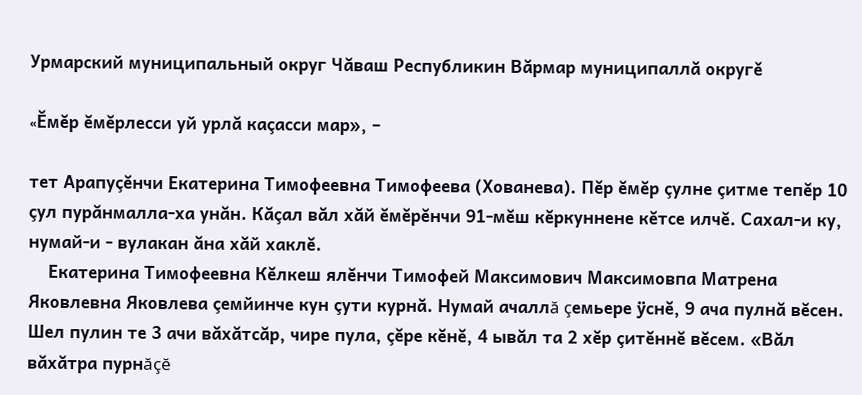Урмарский муниципальный округ Чăваш Республикин Вăрмар муниципаллă округě

«Ĕмĕр ĕмĕрлесси уй урлă каçасси мар», –

тет Арапуçĕнчи Екатерина Тимофеевна Тимофеева (Хованева). Пĕр ĕмĕр çулне çитме тепĕр 10 çул пурăнмалла-ха унăн. Кăçал вăл хăй ĕмĕрĕнчи 91-мĕш кĕркуннене кĕтсе илчĕ. Сахал-и ку, нумай-и - вулакан ăна хăй хаклĕ.
    Екатерина Тимофеевна Кĕлкеш ялĕнчи Тимофей Максимович Максимовпа Матрена Яковлевна Яковлева çемйинче кун çути курнă. Нумай ачаллă çемьере ÿснĕ, 9 ача пулнă вĕсен. Шел пулин те 3 ачи вăхăтсăр, чире пула, çĕре кĕнĕ, 4 ывăл та 2 хĕр çитĕннĕ вĕсем. «Вăл вăхăтра пурнăçĕ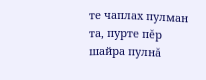те чаплах пулман та, пурте пĕр шайра пулнă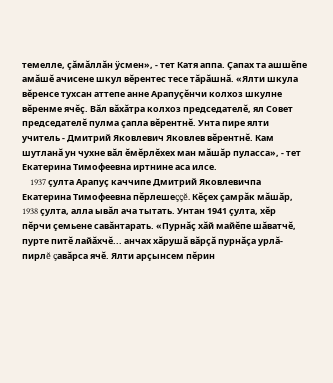темелле, çăмăллăн ÿсмен», - тет Катя аппа. Çапах та ашшĕпе амăшĕ ачисене шкул вĕрентес тесе тăрăшнă. «Ялти шкула вĕренсе тухсан аттепе анне Арапуçĕнчи колхоз шкулне вĕренме ячĕç. Вăл вăхăтра колхоз председателĕ, ял Совет председателĕ пулма çапла вĕрентнĕ. Унта пире ялти учитель - Дмитрий Яковлевич Яковлев вĕрентнĕ. Кам шутланă ун чухне вăл ĕмĕрлĕхех ман мăшăр пуласса», - тет Екатерина Тимофеевна иртнине аса илсе.
    1937 çулта Арапуç каччипе Дмитрий Яковлевичпа Екатерина Тимофеевна пĕрлешеççĕ. Кĕçех çамрăк мăшăр, 1938 çулта, алла ывăл ача тытать. Унтан 1941 çулта, хĕр пĕрчи çемьене савăнтарать. «Пурнăç хăй майĕпе шăватчĕ, пурте питĕ лайăхчĕ... анчах хăрушă вăрçă пурнăçа урлă-пирлĕ çавăрса ячĕ. Ялти арçынсем пĕрин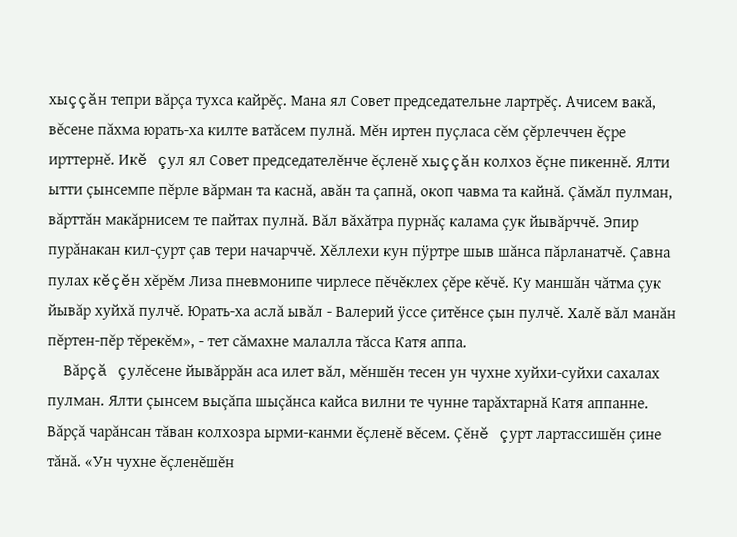хыççăн тепри вăрçа тухса кайрĕç. Мана ял Совет председательне лартрĕç. Ачисем вакă, вĕсене пăхма юрать-ха килте ватăсем пулнă. Мĕн иртен пуçласа сĕм çĕрлеччен ĕçре ирттернĕ. Икĕ çул ял Совет председателĕнче ĕçленĕ хыççăн колхоз ĕçне пикеннĕ. Ялти ытти çынсемпе пĕрле вăрман та каснă, авăн та çапнă, окоп чавма та кайнă. Çăмăл пулман, вăрттăн макăрнисем те пайтах пулнă. Вăл вăхăтра пурнăç калама çук йывăрччĕ. Эпир пурăнакан кил-çурт çав тери начарччĕ. Хĕллехи кун пÿртре шыв шăнса пăрланатчĕ. Çавна пулах кĕçĕн хĕрĕм Лиза пневмонипе чирлесе пĕчĕклех çĕре кĕчĕ. Ку маншăн чăтма çук йывăр хуйхă пулчĕ. Юрать-ха аслă ывăл - Валерий ÿссе çитĕнсе çын пулчĕ. Халĕ вăл манăн пĕртен-пĕр тĕрекĕм», - тет сăмахне малалла тăсса Катя аппа.
    Вăрçă çулĕсене йывăррăн аса илет вăл, мĕншĕн тесен ун чухне хуйхи-суйхи сахалах пулман. Ялти çынсем выçăпа шыçăнса кайса вилни те чунне тарăхтарнă Катя аппанне. Вăрçă чарăнсан тăван колхозра ырми-канми ĕçленĕ вĕсем. Çĕнĕ çурт лартассишĕн çине тăнă. «Ун чухне ĕçленĕшĕн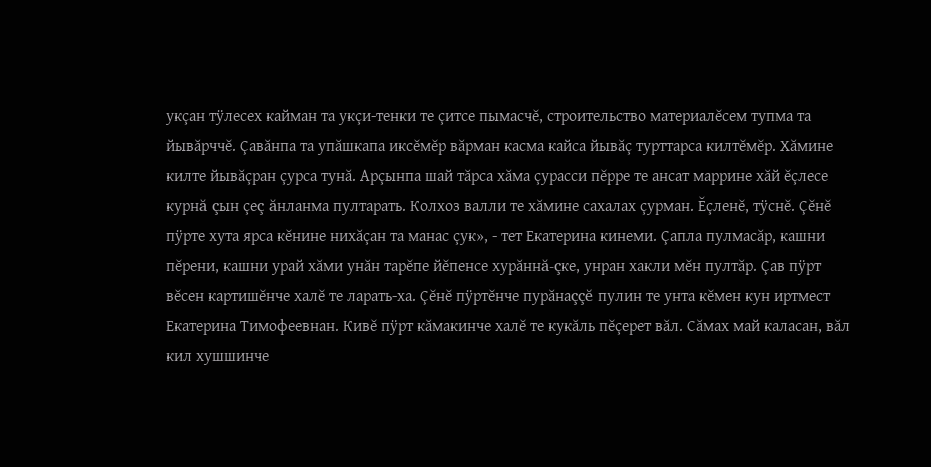укçан тÿлесех кайман та укçи-тенки те çитсе пымасчĕ, строительство материалĕсем тупма та йывăрччĕ. Çавăнпа та упăшкапа иксĕмĕр вăрман касма кайса йывăç турттарса килтĕмĕр. Хăмине килте йывăçран çурса тунă. Арçынпа шай тăрса хăма çурасси пĕрре те ансат маррине хăй ĕçлесе курнă çын çеç ăнланма пултарать. Колхоз валли те хăмине сахалах çурман. Ĕçленĕ, тÿснĕ. Çĕнĕ пÿрте хута ярса кĕнине нихăçан та манас çук», - тет Екатерина кинеми. Çапла пулмасăр, кашни пĕрени, кашни урай хăми унăн тарĕпе йĕпенсе хурăннă-çке, унран хакли мĕн пултăр. Çав пÿрт вĕсен картишĕнче халĕ те ларать-ха. Çĕнĕ пÿртĕнче пурăнаççĕ пулин те унта кĕмен кун иртмест Екатерина Тимофеевнан. Кивĕ пÿрт кăмакинче халĕ те кукăль пĕçерет вăл. Сăмах май каласан, вăл кил хушшинче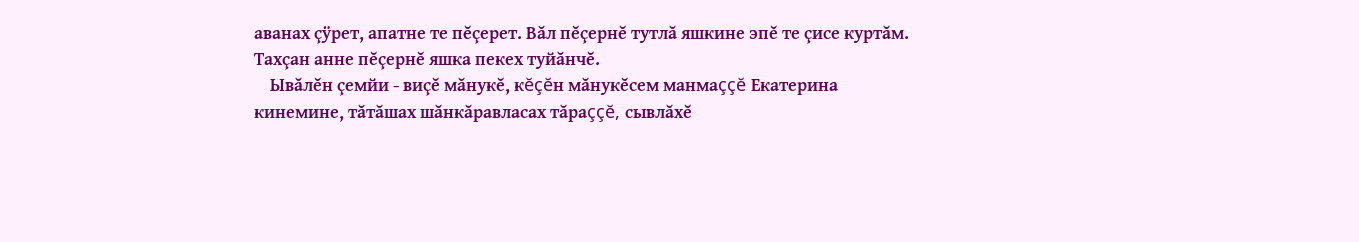аванах çÿрет, апатне те пĕçерет. Вăл пĕçернĕ тутлă яшкине эпĕ те çисе куртăм. Тахçан анне пĕçернĕ яшка пекех туйăнчĕ.
    Ывăлĕн çемйи - виçĕ мăнукĕ, кĕçĕн мăнукĕсем манмаççĕ Екатерина кинемине, тăтăшах шăнкăравласах тăраççĕ, сывлăхĕ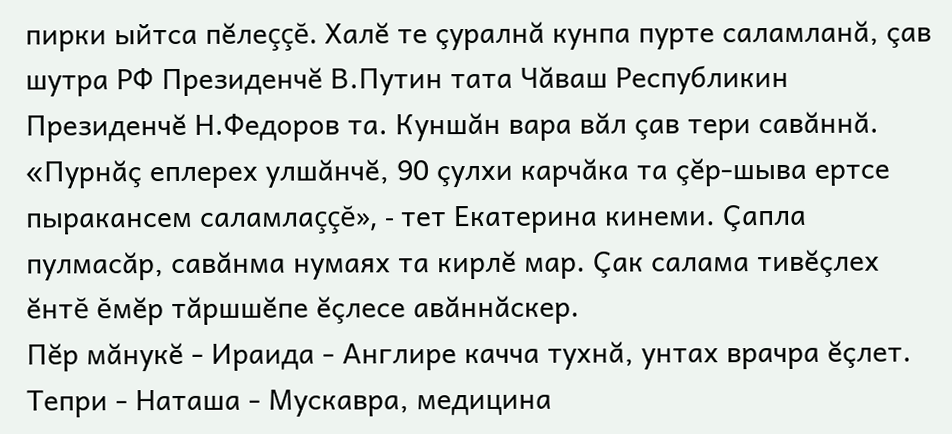пирки ыйтса пĕлеççĕ. Халĕ те çуралнă кунпа пурте саламланă, çав шутра РФ Президенчĕ В.Путин тата Чăваш Республикин Президенчĕ Н.Федоров та. Куншăн вара вăл çав тери савăннă. «Пурнăç еплерех улшăнчĕ, 90 çулхи карчăка та çĕр-шыва ертсе пыракансем саламлаççĕ», - тет Екатерина кинеми. Çапла пулмасăр, савăнма нумаях та кирлĕ мар. Çак салама тивĕçлех ĕнтĕ ĕмĕр тăршшĕпе ĕçлесе авăннăскер.
Пĕр мăнукĕ - Ираида - Англире качча тухнă, унтах врачра ĕçлет. Тепри - Наташа - Мускавра, медицина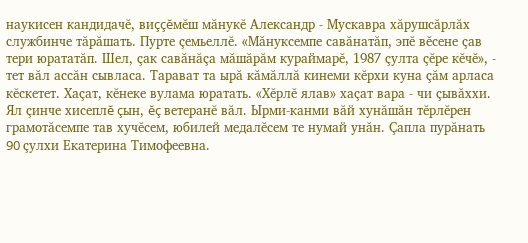наукисен кандидачĕ, виççĕмĕш мăнукĕ Александр - Мускавра хăрушсăрлăх службинче тăрăшать. Пурте çемьеллĕ. «Мăнуксемпе савăнатăп, эпĕ вĕсене çав тери юрататăп. Шел, çак савăнăçа мăшăрăм кураймарĕ, 1987 çулта çĕре кĕчĕ», - тет вăл ассăн сывласа. Тарават та ырă кăмăллă кинеми кĕрхи куна çăм арласа кĕскетет. Хаçат, кĕнеке вулама юратать. «Хĕрлĕ ялав» хаçат вара - чи çывăххи. Ял çинче хисеплĕ çын, ĕç ветеранĕ вăл. Ырми-канми вăй хунăшăн тĕрлĕрен грамотăсемпе тав хучĕсем, юбилей медалĕсем те нумай унăн. Çапла пурăнать 90 çулхи Екатерина Тимофеевна.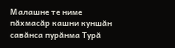Малашне те ниме пăхмасăр кашни куншăн савăнса пурăнма Турă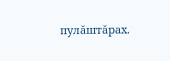пулăштăрах.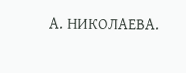А. НИКОЛАЕВА.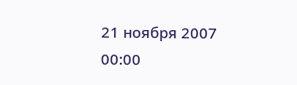21 ноября 2007
00:00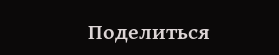Поделиться